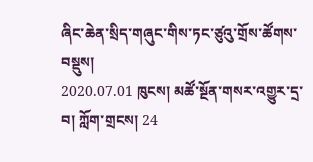ཞིང་ཆེན་སྲིད་གཞུང་གིས་ཏང་ཙུའུ་གྲོས་ཚོགས་བསྡུས།
2020.07.01 ཁུངས། མཚོ་སྔོན་གསར་འགྱུར་དྲ་བ། ཀློག་གྲངས། 24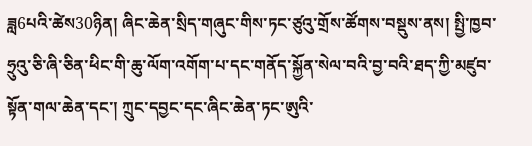ཟླ6པའི་ཚེས30ཉིན། ཞིང་ཆེན་སྲིད་གཞུང་གིས་ཏང་ཙུའུ་གྲོས་ཚོགས་བསྡུས་ནས། སྤྱི་ཁྱབ་ཧྲུའུ་ཅི་ཞི་ཅིན་ཕིང་གི་ཆུ་ལོག་འགོག་པ་དང་གནོད་སྐྱོན་སེལ་བའི་བྱ་བའི་ཐད་ཀྱི་མཛུབ་སྟོན་གལ་ཆེན་དང་། ཀྲུང་དབྱང་དང་ཞིང་ཆེན་ཏང་ཨུའི་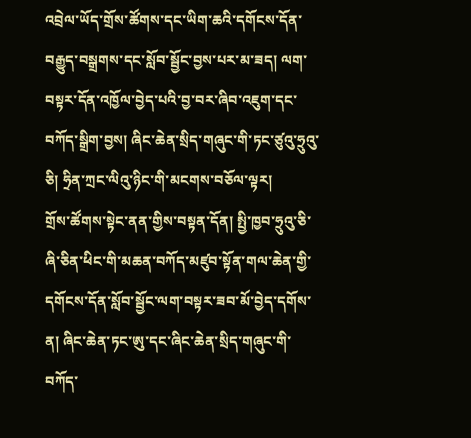འབྲེལ་ཡོད་གྲོས་ཚོགས་དང་ཡིག་ཆའི་དགོངས་དོན་བརྒྱུད་བསྒྲགས་དང་སློབ་སྦྱོང་བྱས་པར་མ་ཟད། ལག་བསྟར་དོན་འཁྱོལ་བྱེད་པའི་བྱ་བར་ཞིབ་འཇུག་དང་བཀོད་སྒྲིག་བྱས། ཞིང་ཆེན་སྲིད་གཞུང་གི་ཏང་ཙུའུ་ཧྲུའུ་ཅི། ཧྲིན་ཀྲང་ལིའུ་ཉིང་གི་མངགས་བཅོལ་ལྟར།
གྲོས་ཚོགས་སྟེང་ནན་གྱིས་བསྟན་དོན། སྤྱི་ཁྱབ་ཧྲུའུ་ཅི་ཞི་ཅིན་ཕིང་གི་མཆན་བཀོད་མཛུབ་སྟོན་གལ་ཆེན་གྱི་དགོངས་དོན་སློབ་སྦྱོང་ལག་བསྟར་ཟབ་མོ་བྱེད་དགོས་ན། ཞིང་ཆེན་ཏང་ཨུ་དང་ཞིང་ཆེན་སྲིད་གཞུང་གི་བཀོད་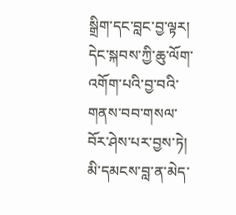སྒྲིག་དང་བླང་བྱ་ལྟར། དེང་སྐབས་ཀྱི་ཆུ་ལོག་འགོག་པའི་བྱ་བའི་གནས་བབ་གསལ་བོར་ཤེས་པར་བྱས་ཏེ། མི་དམངས་བླ་ན་མེད་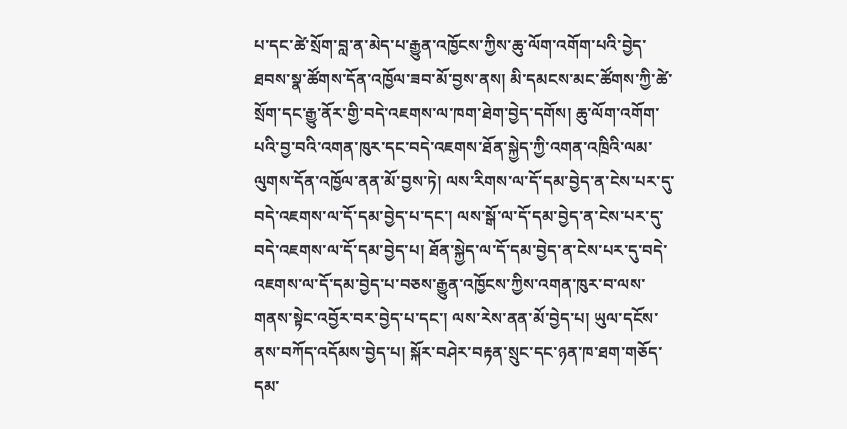པ་དང་ཚེ་སྲོག་བླ་ན་མེད་པ་རྒྱུན་འཁྱོངས་ཀྱིས་ཆུ་ལོག་འགོག་པའི་བྱེད་ཐབས་སྣ་ཚོགས་དོན་འཁྱོལ་ཟབ་མོ་བྱས་ནས། མི་དམངས་མང་ཚོགས་ཀྱི་ཚེ་སྲོག་དང་རྒྱུ་ནོར་གྱི་བདེ་འཇགས་ལ་ཁག་ཐེག་བྱེད་དགོས། ཆུ་ལོག་འགོག་པའི་བྱ་བའི་འགན་ཁུར་དང་བདེ་འཇགས་ཐོན་སྐྱེད་ཀྱི་འགན་འཁྲིའི་ལམ་ལུགས་དོན་འཁྱོལ་ནན་མོ་བྱས་ཏེ། ལས་རིགས་ལ་དོ་དམ་བྱེད་ན་ངེས་པར་དུ་བདེ་འཇགས་ལ་དོ་དམ་བྱེད་པ་དང་། ལས་སྒོ་ལ་དོ་དམ་བྱེད་ན་ངེས་པར་དུ་བདེ་འཇགས་ལ་དོ་དམ་བྱེད་པ། ཐོན་སྐྱེད་ལ་དོ་དམ་བྱེད་ན་ངེས་པར་དུ་བདེ་འཇགས་ལ་དོ་དམ་བྱེད་པ་བཅས་རྒྱུན་འཁྱོངས་ཀྱིས་འགན་ཁུར་བ་ལས་གནས་སྟེང་འབྱོར་བར་བྱེད་པ་དང་། ལས་རེས་ནན་མོ་བྱེད་པ། ཡུལ་དངོས་ནས་བཀོད་འདོམས་བྱེད་པ། སྐོར་བཤེར་བརྟན་སྲུང་དང་ཉན་ཁ་ཐག་གཅོད་དམ་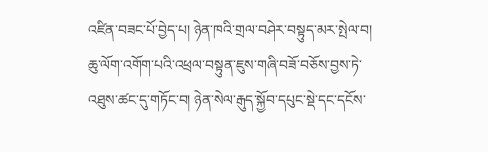འཛིན་བཟང་པོ་བྱེད་པ། ཉེན་ཁའི་གྲལ་བཤེར་བསྟུད་མར་སྤེལ་བ། ཆུ་ལོག་འགོག་པའི་འཕྲལ་བསྟུན་ཇུས་གཞི་བཟོ་བཅོས་བྱས་ཏེ་འཐུས་ཚང་དུ་གཏོང་བ། ཉེན་སེལ་རྒུད་སྐྱོབ་དཔུང་སྡེ་དང་དངོས་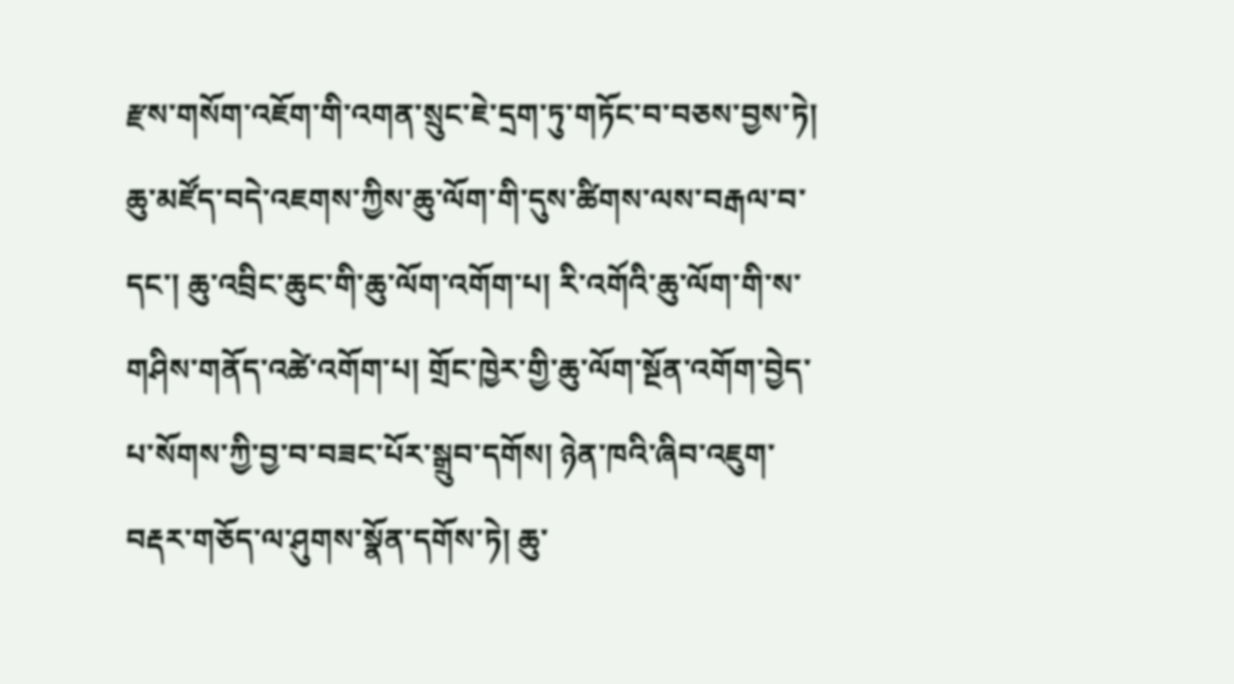རྫས་གསོག་འཇོག་གི་འགན་སྲུང་ཇེ་དྲག་ཏུ་གཏོང་བ་བཅས་བྱས་ཏེ། ཆུ་མཛོད་བདེ་འཇགས་ཀྱིས་ཆུ་ལོག་གི་དུས་ཚིགས་ལས་བརྒལ་བ་དང་། ཆུ་འབྲིང་ཆུང་གི་ཆུ་ལོག་འགོག་པ། རི་འགོའི་ཆུ་ལོག་གི་ས་གཤིས་གནོད་འཚེ་འགོག་པ། གྲོང་ཁྱེར་གྱི་ཆུ་ལོག་སྔོན་འགོག་བྱེད་པ་སོགས་ཀྱི་བྱ་བ་བཟང་པོར་སྒྲུབ་དགོས། ཉེན་ཁའི་ཞིབ་འཇུག་བརྡར་གཅོད་ལ་ཤུགས་སྣོན་དགོས་ཏེ། ཆུ་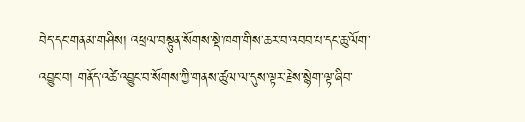བེད་དང་གནམ་གཤིས། འཕྲལ་བསྟུན་སོགས་སྡེ་ཁག་གིས་ཆར་བ་འབབ་པ་དང་ཆུ་ལོག་འབྱུང་བ། གནོད་འཚེ་འབྱུང་བ་སོགས་ཀྱི་གནས་ཚུལ་ལ་དུས་ལྟར་རྗེས་སྙེག་ལྟ་ཞིབ་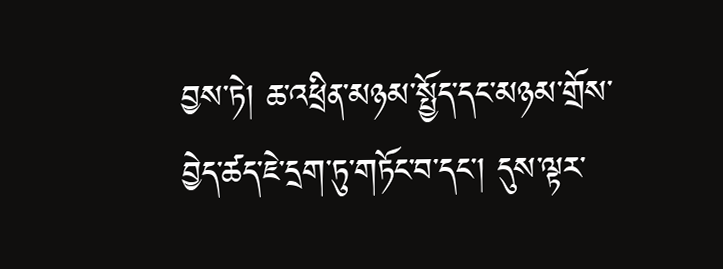བྱས་ཏེ། ཆ་འཕྲིན་མཉམ་སྤྱོད་དང་མཉམ་གྲོས་བྱེད་ཚད་ཇེ་དྲག་ཏུ་གཏོང་བ་དང་། དུས་ལྟར་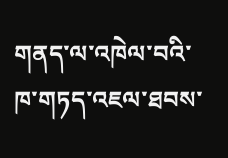གནད་ལ་འཁེལ་བའི་ཁ་གཏད་འཇལ་ཐབས་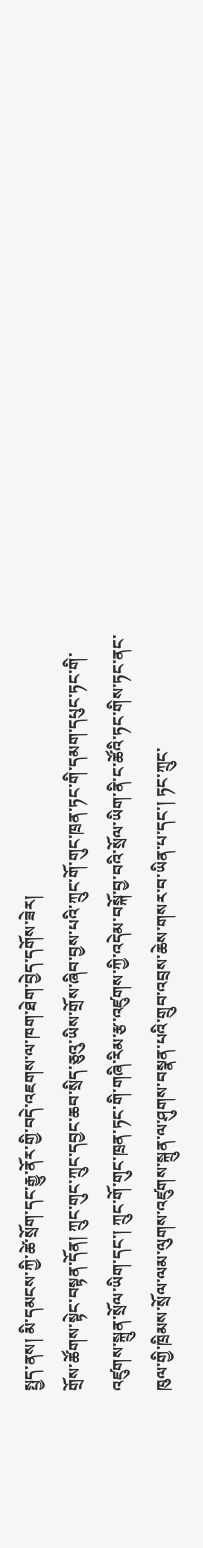སྤྱད་ནས། མི་དམངས་ཀྱི་ཚེ་སྲོག་དང་རྒྱུ་ནོར་གྱི་བདེ་འཇགས་ལ་ཁག་ཐེག་བྱེད་དགོས་ཟེར།
གྲོས་ཚོགས་སྟེང་བསྟན་དོན། ཀྲུང་གུང་ཀྲུང་དབྱང་ཆབ་སྲིད་ཅུའུ་ཡིས་གྲོས་ཞིབ་བྱས་པའི་ཀྲུང་གོ་གུང་ཁྲན་ཏང་གི་དམག་དཔུང་ཏང་གི་འཛུགས་སྐྲུན་སྲོལ་ཡིག་དང་། ཀྲུང་གོ་གུང་ཁྲན་ཏང་གི་གཞི་རིམ་རྩ་འཛུགས་ཀྱི་འདེམ་བསྐོ་བྱ་བའི་སྲོལ་ཡིག་ནི་ང་ཚོའི་ཏང་གིས་ཏང་ནང་ཁུལ་གྱི་ཁྲིམས་སྲོལ་ལམ་ལུགས་འཛུགས་སྐྲུན་ལ་ཤུགས་བསྣན་པའི་གྲུབ་འབྲས་ཆེས་གསར་བ་ཡིན་པ་དང་། ཏང་ཀྲུང་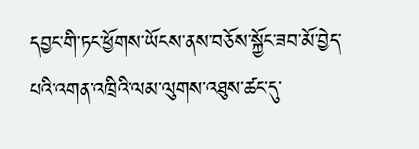དབྱང་གི་ཏང་ཕྱོགས་ཡོངས་ནས་བཅོས་སྐྱོང་ཟབ་མོ་བྱེད་པའི་འགན་འཁྲིའི་ལམ་ལུགས་འཐུས་ཚང་དུ་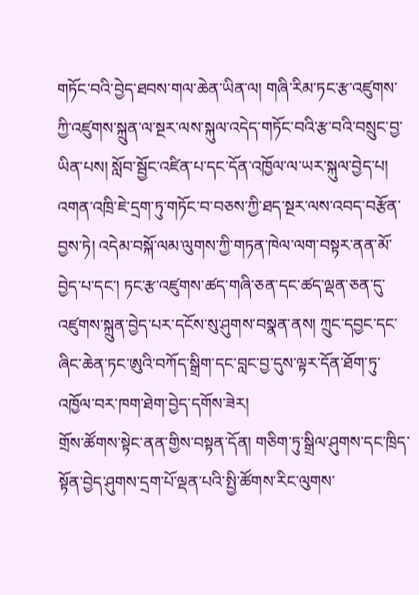གཏོང་བའི་བྱེད་ཐབས་གལ་ཆེན་ཡིན་ལ། གཞི་རིམ་ཏང་རྩ་འཛུགས་ཀྱི་འཛུགས་སྐྲུན་ལ་སྔར་ལས་སྐུལ་འདེད་གཏོང་བའི་རྩ་བའི་བསྲུང་བྱ་ཡིན་པས། སློབ་སྦྱོང་འཛིན་པ་དང་དོན་འཁྱོལ་ལ་ཡར་སྐུལ་བྱེད་པ། འགན་འཁྲི་ཇེ་དྲག་ཏུ་གཏོང་བ་བཅས་ཀྱི་ཐད་སྔར་ལས་འབད་བརྩོན་བྱས་ཏེ། འདེམ་བསྐོ་ལམ་ལུགས་ཀྱི་གཏན་ཁེལ་ལག་བསྟར་ནན་མོ་བྱེད་པ་དང་། ཏང་རྩ་འཛུགས་ཚད་གཞི་ཅན་དང་ཚད་ལྡན་ཅན་དུ་འཛུགས་སྐྲུན་བྱེད་པར་དངོས་སུ་ཤུགས་བསྣན་ནས། ཀྲུང་དབྱང་དང་ཞིང་ཆེན་ཏང་ཨུའི་བཀོད་སྒྲིག་དང་བླང་བྱ་དུས་ལྟར་དོན་ཐོག་ཏུ་འཁྱོལ་བར་ཁག་ཐེག་བྱེད་དགོས་ཟེར།
གྲོས་ཚོགས་སྟེང་ནན་གྱིས་བསྟན་དོན། གཅིག་ཏུ་སྒྲིལ་ཤུགས་དང་ཁྲིད་སྟོན་བྱེད་ཤུགས་དྲག་པོ་ལྡན་པའི་སྤྱི་ཚོགས་རིང་ལུགས་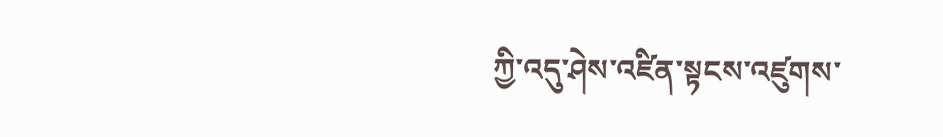ཀྱི་འདུ་ཤེས་འཛིན་སྟངས་འཛུགས་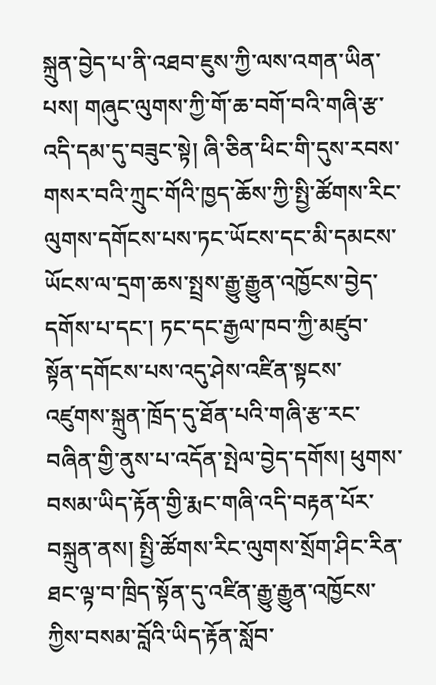སྐྲུན་བྱེད་པ་ནི་འཐབ་ཇུས་ཀྱི་ལས་འགན་ཡིན་པས། གཞུང་ལུགས་ཀྱི་གོ་ཆ་བགོ་བའི་གཞི་རྩ་འདི་དམ་དུ་བཟུང་སྟེ། ཞི་ཅིན་ཕིང་གི་དུས་རབས་གསར་བའི་ཀྲུང་གོའི་ཁྱད་ཆོས་ཀྱི་སྤྱི་ཚོགས་རིང་ལུགས་དགོངས་པས་ཏང་ཡོངས་དང་མི་དམངས་ཡོངས་ལ་དྲག་ཆས་སྤྲས་རྒྱུ་རྒྱུན་འཁྱོངས་བྱེད་དགོས་པ་དང་། ཏང་དང་རྒྱལ་ཁབ་ཀྱི་མཛུབ་སྟོན་དགོངས་པས་འདུ་ཤེས་འཛིན་སྟངས་འཛུགས་སྐྲུན་ཁྲོད་དུ་ཐོན་པའི་གཞི་རྩ་རང་བཞིན་གྱི་ནུས་པ་འདོན་སྤེལ་བྱེད་དགོས། ཕུགས་བསམ་ཡིད་རྟོན་གྱི་རྨང་གཞི་འདི་བརྟན་པོར་བསྐྲུན་ནས། སྤྱི་ཚོགས་རིང་ལུགས་སྲོག་ཤིང་རིན་ཐང་ལྟ་བ་ཁྲིད་སྟོན་དུ་འཛིན་རྒྱུ་རྒྱུན་འཁྱོངས་ཀྱིས་བསམ་བློའི་ཡིད་རྟོན་སློབ་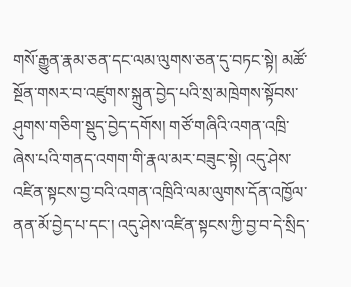གསོ་རྒྱུན་རྣམ་ཅན་དང་ལམ་ལུགས་ཅན་དུ་བཏང་སྟེ། མཚོ་སྔོན་གསར་བ་འཛུགས་སྐྲུན་བྱེད་པའི་སྲ་མཁྲེགས་སྟོབས་ཤུགས་གཅིག་སྡུད་བྱེད་དགོས། གཙོ་གཞིའི་འགན་འཁྲི་ཞེས་པའི་གནད་འགག་གི་རྣལ་མར་བཟུང་སྟེ། འདུ་ཤེས་འཛིན་སྟངས་བྱ་བའི་འགན་འཁྲིའི་ལམ་ལུགས་དོན་འཁྱོལ་ནན་མོ་བྱེད་པ་དང་། འདུ་ཤེས་འཛིན་སྟངས་ཀྱི་བྱ་བ་དེ་སྲིད་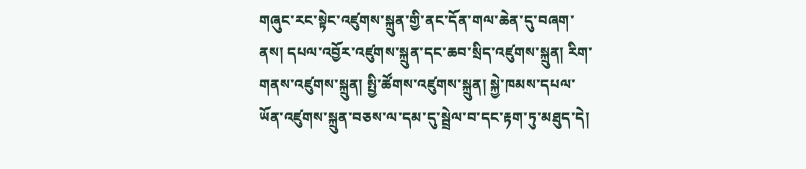གཞུང་རང་སྟེང་འཛུགས་སྐྲུན་གྱི་ནང་དོན་གལ་ཆེན་དུ་བཞག་ནས། དཔལ་འབྱོར་འཛུགས་སྐྲུན་དང་ཆབ་སྲིད་འཛུགས་སྐྲུན། རིག་གནས་འཛུགས་སྐྲུན། སྤྱི་ཚོགས་འཛུགས་སྐྲུན། སྐྱེ་ཁམས་དཔལ་ཡོན་འཛུགས་སྐྲུན་བཅས་ལ་དམ་དུ་སྦྲེལ་བ་དང་རྟག་ཏུ་མཐུད་དེ།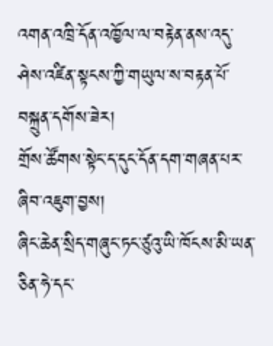འགན་འཁྲི་དོན་འཁྱོལ་ལ་བརྟེན་ནས་འདུ་ཤེས་འཛིན་སྟངས་ཀྱི་གཡུལ་ས་བརྟན་པོ་བསྐྲུན་དགོས་ཟེར།
གྲོས་ཚོགས་སྟེང་ད་དུང་དོན་དག་གཞན་པར་ཞིབ་འཇུག་བྱས།
ཞིང་ཆེན་སྲིད་གཞུང་ཏང་ཙུའུ་ཡི་ཁོངས་མི་ཡན་ཅིན་ཧེ་དང་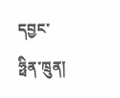དབྱང་ཧྥིན་ཁྲུན།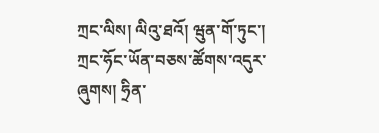ཀྲང་ལིས། ལིའུ་ཐའོ། ཝུན་གོ་ཏུང་། ཀྲང་ཧོང་ཡོན་བཅས་ཚོགས་འདུར་ཞུགས། ཧྲིན་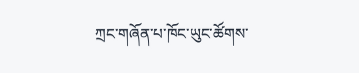ཀྲང་གཞོན་པ་ཁོང་ཡུང་ཚོགས་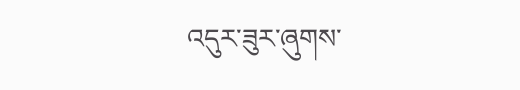འདུར་ཟུར་ཞུགས་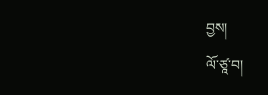བྱས།
ལོ་ཙཱ་བ།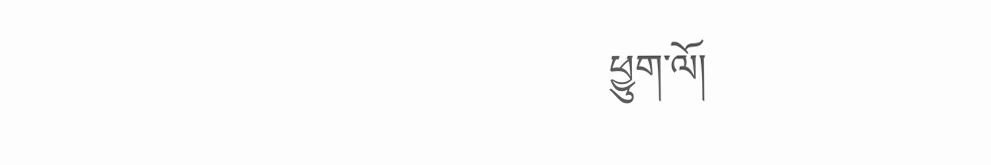ཕྱུག་ལོ།